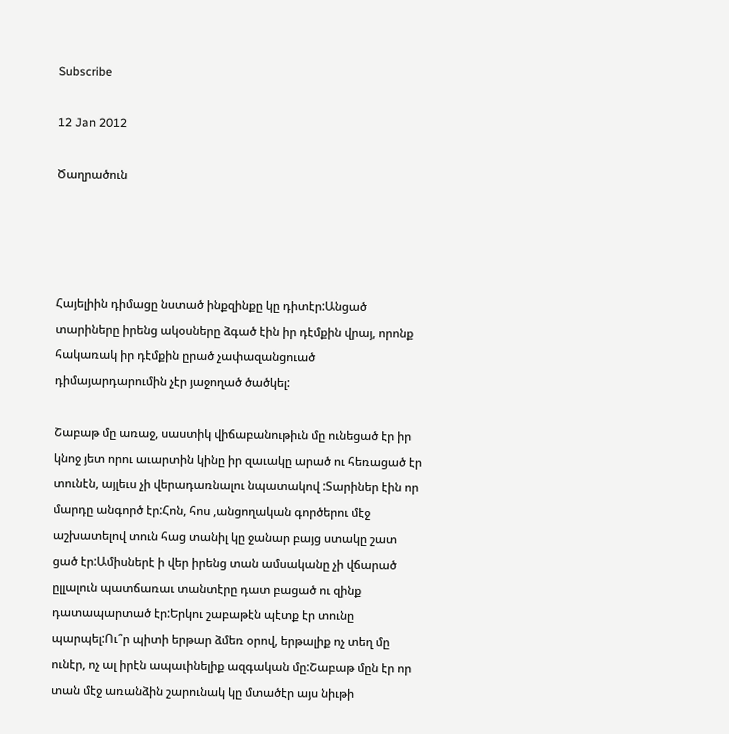Subscribe

12 Jan 2012

Ծաղրածուն




Հայելիին դիմացը նստած ինքզինքը կը դիտէր:Անցած տարիները իրենց ակօսները ձգած էին իր դէմքին վրայ, որոնք հակառակ իր դէմքին ըրած չափազանցուած դիմայարդարումին չէր յաջողած ծածկել:

Շաբաթ մը առաջ, սաստիկ վիճաբանութիւն մը ունեցած էր իր կնոջ յետ որու աւարտին կինը իր զաւակը արած ու հեռացած էր տունէն, այլեւս չի վերադառնալու նպատակով :Տարիներ էին որ մարդը անգործ էր:Հոն, հոս ,անցողական գործերու մէջ աշխատելով տուն հաց տանիլ կը ջանար բայց ստակը շատ ցած էր:Ամիսներէ ի վեր իրենց տան ամսականը չի վճարած ըլլալուն պատճառաւ տանտէրը դատ բացած ու զինք դատապարտած էր:Երկու շաբաթէն պէտք էր տունը պարպել:Ու՞ր պիտի երթար ձմեռ օրով, երթալիք ոչ տեղ մը ունէր, ոչ ալ իրէն ապաւինելիք ազգական մը:Շաբաթ մըն էր որ տան մէջ առանձին շարունակ կը մտածէր այս նիւթի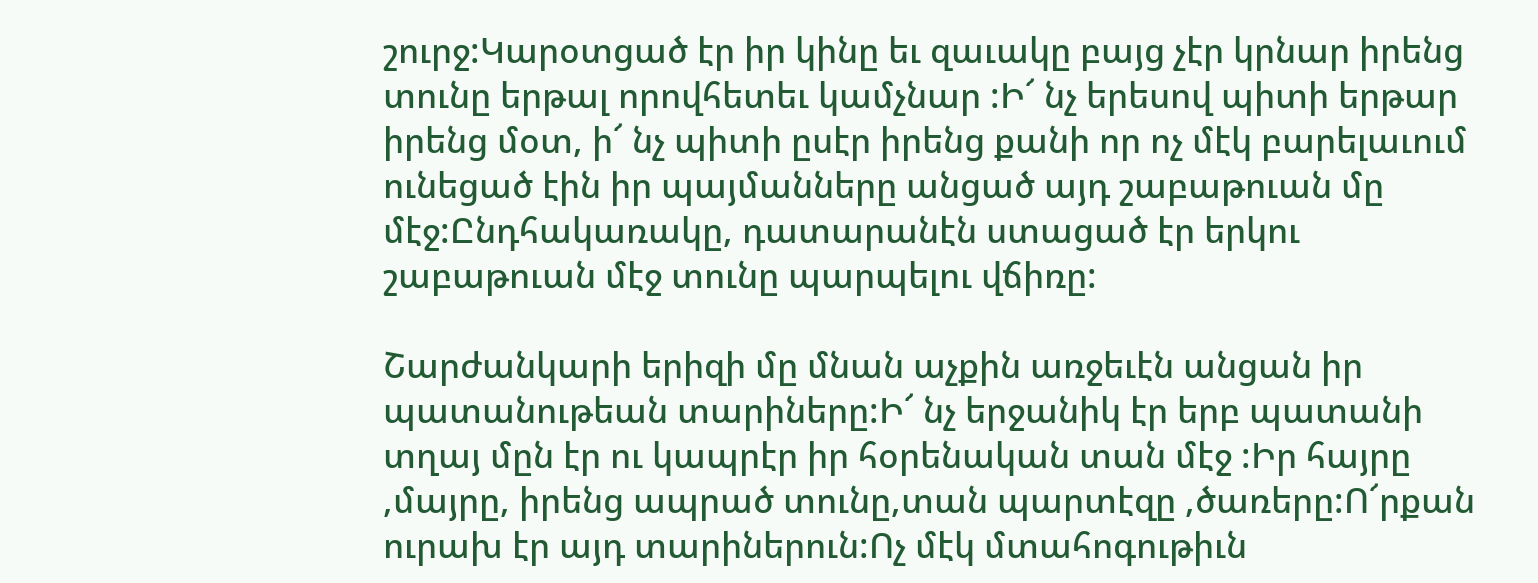շուրջ:Կարօտցած էր իր կինը եւ զաւակը բայց չէր կրնար իրենց տունը երթալ որովհետեւ կամչնար :Ի՜ նչ երեսով պիտի երթար իրենց մօտ, ի՜ նչ պիտի ըսէր իրենց քանի որ ոչ մէկ բարելաւում ունեցած էին իր պայմանները անցած այդ շաբաթուան մը մէջ:Ընդհակառակը, դատարանէն ստացած էր երկու շաբաթուան մէջ տունը պարպելու վճիռը:

Շարժանկարի երիզի մը մնան աչքին առջեւէն անցան իր պատանութեան տարիները:Ի՜ նչ երջանիկ էր երբ պատանի տղայ մըն էր ու կապրէր իր հօրենական տան մէջ :Իր հայրը ,մայրը, իրենց ապրած տունը,տան պարտէզը ,ծառերը:Ո՜րքան ուրախ էր այդ տարիներուն:Ոչ մէկ մտահոգութիւն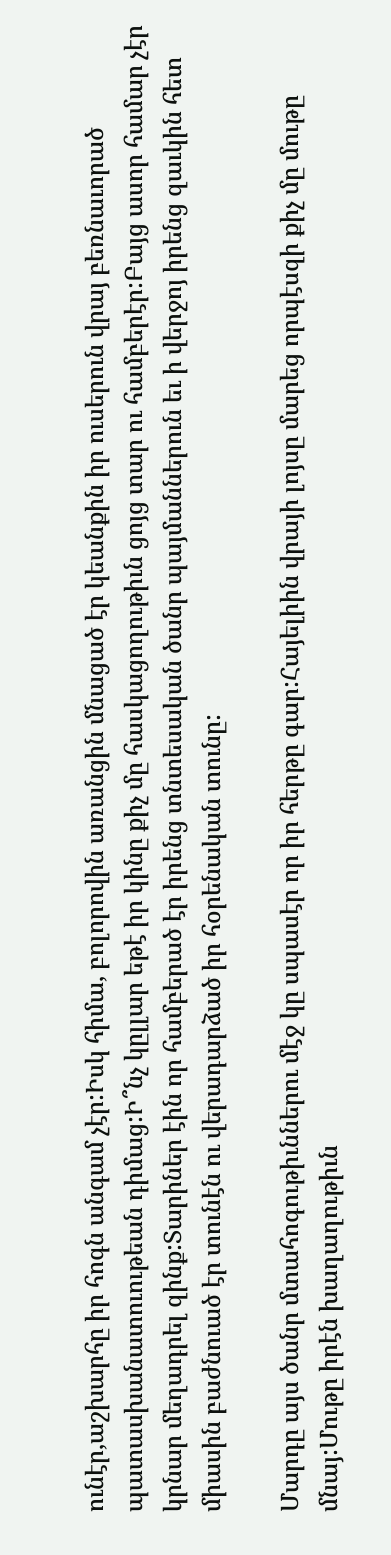ունէր,աշխարհը իր հոգն անգամ չէր:Իսկ հիմա, բոլորովին առանցին մնացած էր կեանքին իր ուսերուն վրայ բեռնաւորած պատասխանատուութեան դիմաց:Ի՞նչ կըլլար եթէ իր կինը քիչ մը հասկացողութիւն ցոյց տար ու համբերէր:Բայց ասոր համար չէր կրնար մեղադրել զինք:Տարիներ էին որ համբերած էր իրենց տնտեսական ծանր պայմաններուն եւ ի վերջոյ իրենց զաւկին հետ միասին բաժնուած էր տունէն ու վերադարձած իր հօրենական տունը:

Մարդը այս ծանր մտահոգութիւններու մէջ կը սպասէր որ իր հերթը գար:Հայելիին վրայի լոյսը մարեց որպէսզի քիչ մը մութը մնայ:Մութը իրէն խաղաղութիւն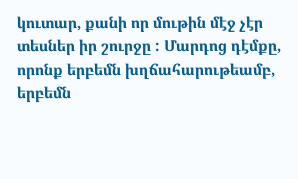կուտար, քանի որ մութին մէջ չէր տեսներ իր շուրջը : Մարդոց դէմքը, որոնք երբեմն խղճահարութեամբ, երբեմն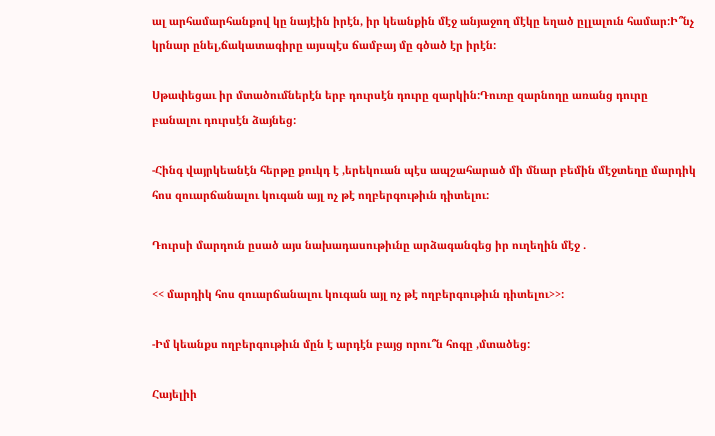ալ արհամարհանքով կը նայէին իրէն, իր կեանքին մէջ անյաջող մէկը եղած ըլլալուն համար:Ի՞նչ կրնար ընել,ճակատագիրը այսպէս ճամբայ մը գծած էր իրէն:

Սթափեցաւ իր մտածումներէն երբ դուրսէն դուրը զարկին:Դուռը զարնողը առանց դուրը բանալու դուրսէն ձայնեց:

-Հինգ վայրկեանէն հերթը քուկդ է ,երեկուան պէս ապշահարած մի մնար բեմին մէջտեղը մարդիկ հոս զուարճանալու կուգան այլ ոչ թէ ողբերգութիւն դիտելու:

Դուրսի մարդուն ըսած այս նախադասութիւնը արձագանգեց իր ուղեղին մէջ .

<< մարդիկ հոս զուարճանալու կուգան այլ ոչ թէ ողբերգութիւն դիտելու>>:

-Իմ կեանքս ողբերգութիւն մըն է արդէն բայց որու՞ն հոգը ,մտածեց:

Հայելիի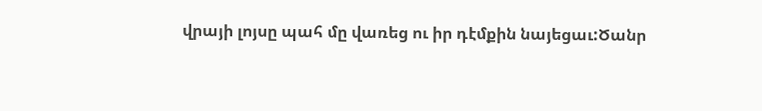վրայի լոյսը պահ մը վառեց ու իր դէմքին նայեցաւ:Ծանր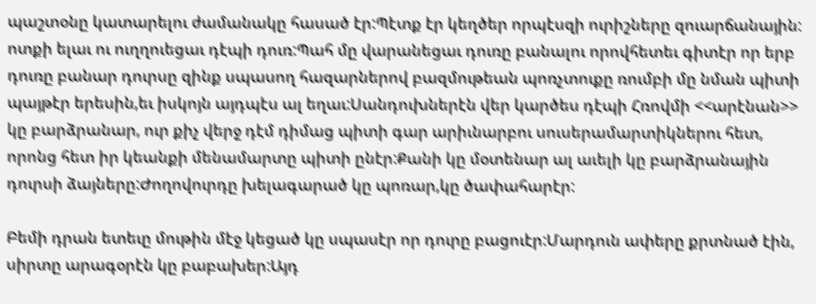պաշտօնը կատարելու ժամանակը հասած էր:Պէտք էր կեղծեր որպէսզի ուրիշները զուարճանային: ոտքի ելաւ ու ուղղուեցաւ դէպի դուռ:Պահ մը վարանեցաւ դուռը բանալու որովհետեւ գիտէր որ երբ դուռը բանար դուրսը զինք սպասող հազարներով բազմութեան պոռչտուքը ռումբի մը նման պիտի պայթէր երեսին,եւ իսկոյն այդպէս ալ եղաւ:Սանդուխներէն վեր կարծես դէպի Հռովմի <<արէնան>> կը բարձրանար, ուր քիչ վերջ դէմ դիմաց պիտի գար արիւնարբու սուսերամարտիկներու հետ, որոնց հետ իր կեանքի մենամարտը պիտի ընէր:Քանի կը մօտենար ալ աւելի կը բարձրանային դուրսի ձայները:Ժողովուրդը խելագարած կը պոռար,կը ծափահարէր:

Բեմի դրան ետեւը մութին մէջ կեցած կը սպասէր որ դուրը բացուէր:Մարդուն ափերը քրտնած էին, սիրտը արագօրէն կը բաբախեր:Այդ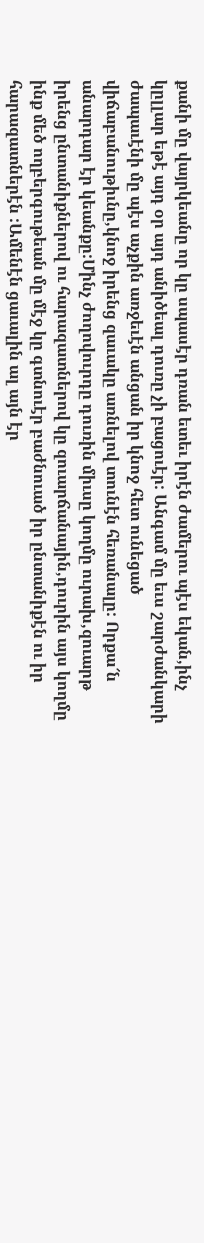քանի մը վայրկեանը որ կը սպասէր դռան ետեւ իրէն ժամերու պէս եկան,ինչ կըլլար եթէ այդ օր այդ անիծեալ դուռը չի բացուէր: Անգամ մը եւս շարժանկարի ժապաւէնի մը պէս աչքին առջեւէն անցան իր կնոջ հետ ունեցած վիճաբանութիւնը,կնոջ իրենց զաւակը առնելով տունէն հեռանալը: Որքա՜ն անարդար էր կեանքը:Մինչ ժողովուրդը դուռին միւսը կողմը ուրախ,զուարթ իրենց ընտանիքներով ու հարազատներով կը զուարճանային,դուրին այս կողմը ինք մեծ ողբերգութեան մը մէջ կը գտնուէր բաժնուած իր ընտանիքէն ու իր հարազատներէն :Ամենէն ցաւալին ալ այն էր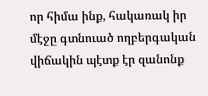որ հիմա ինք, հակառակ իր մէջը գտնուած ողբերգական վիճակին պէտք էր զանոնք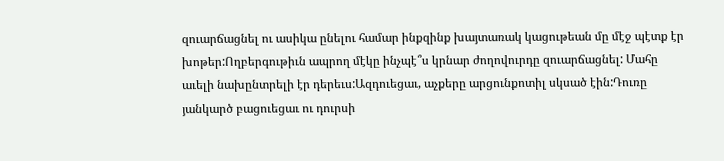զուարճացնել ու ասիկա ընելու համար ինքզինք խայտառակ կացութեան մը մէջ պէտք էր խոթեր:Ողբերգութիւն ապրող մէկը ինչպէ՞ս կրնար ժողովուրդը զուարճացնել: Մահը աւելի նախընտրելի էր դերեւս:Ազդուեցաւ, աչքերը արցունքոտիլ սկսած էին:Դուռը յանկարծ բացուեցաւ ու դուրսի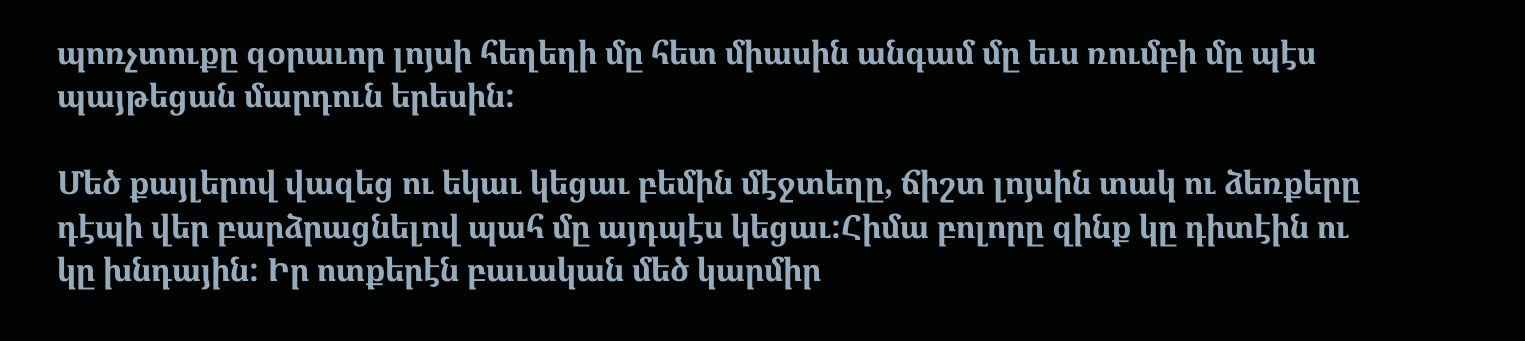պոռչտուքը զօրաւոր լոյսի հեղեղի մը հետ միասին անգամ մը եւս ռումբի մը պէս պայթեցան մարդուն երեսին:

Մեծ քայլերով վազեց ու եկաւ կեցաւ բեմին մէջտեղը, ճիշտ լոյսին տակ ու ձեռքերը դէպի վեր բարձրացնելով պահ մը այդպէս կեցաւ:Հիմա բոլորը զինք կը դիտէին ու կը խնդային: Իր ոտքերէն բաւական մեծ կարմիր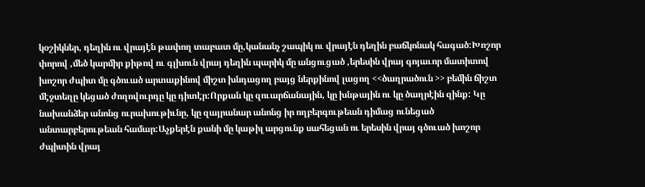կօշիկներ, դեղին ու վրայէն թափող տաբատ մը,կանանչ շապիկ ու վրայէն դեղին բաճկոնակ հագած:Խոշոր փորով ,մեծ կարմիր քիթով ու գլխուն վրայ դեղին պարիկ մը անցուցած ,երեսին վրայ գոյաւոր մատիտով խոշոր ժպիտ մը գծուած արտաքինով միշտ խնդացող բայց ներքինով լացող <<ծաղրածուն >> բեմին ճիշտ մէջտեղը կեցած ժողովուրդը կը դիտէր:Որքան կը զուարճանային, կը խնթային ու կը ծաղրէին զինք: Կը նախանձեր անոնց ուրախութիւնը, կը զայրանար անոնց իր ողբերգութեան դիմաց ունեցած անտարբերութեան համար:Աչքերէն քանի մը կաթիլ արցունք սահեցան ու երեսին վրայ գծուած խոշոր ժպիտին վրայ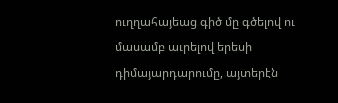ուղղահայեաց գիծ մը գծելով ու մասամբ աւրելով երեսի դիմայարդարումը, այտերէն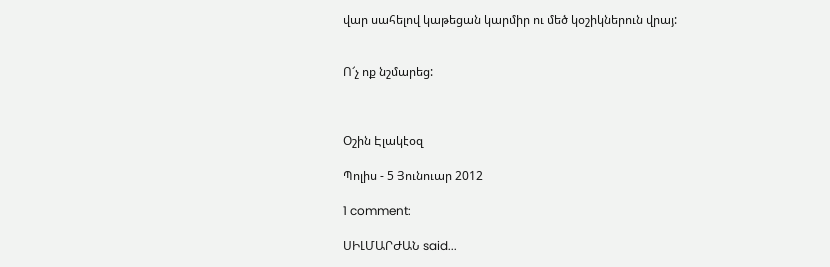վար սահելով կաթեցան կարմիր ու մեծ կօշիկներուն վրայ:


Ո՜չ ոք նշմարեց:



Օշին Էլակէօզ

Պոլիս - 5 Յունուար 2012

1 comment:

ՍԻԼՄԱՐԺԱՆ said...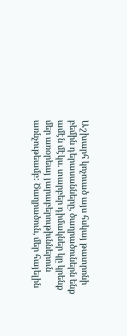Աշխարհ կոչուած այս հսկայ թատրոնի բեմին դերասանները, ծաղրածուներն ենք ամէն մէկս. տարբեր դիմակներ կը կրենք մեր առօրեայ յարաբերութիւններուն առնչութեամբ: Ծաղրածուն, մեր հայելին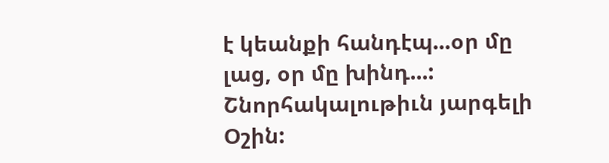է կեանքի հանդէպ...օր մը լաց, օր մը խինդ...:
Շնորհակալութիւն յարգելի Օշին: